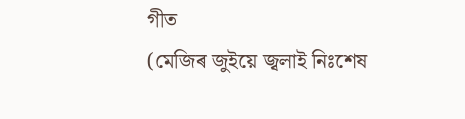গীত
(মেজিৰ জুইয়ে জ্বলাই নিঃশেষ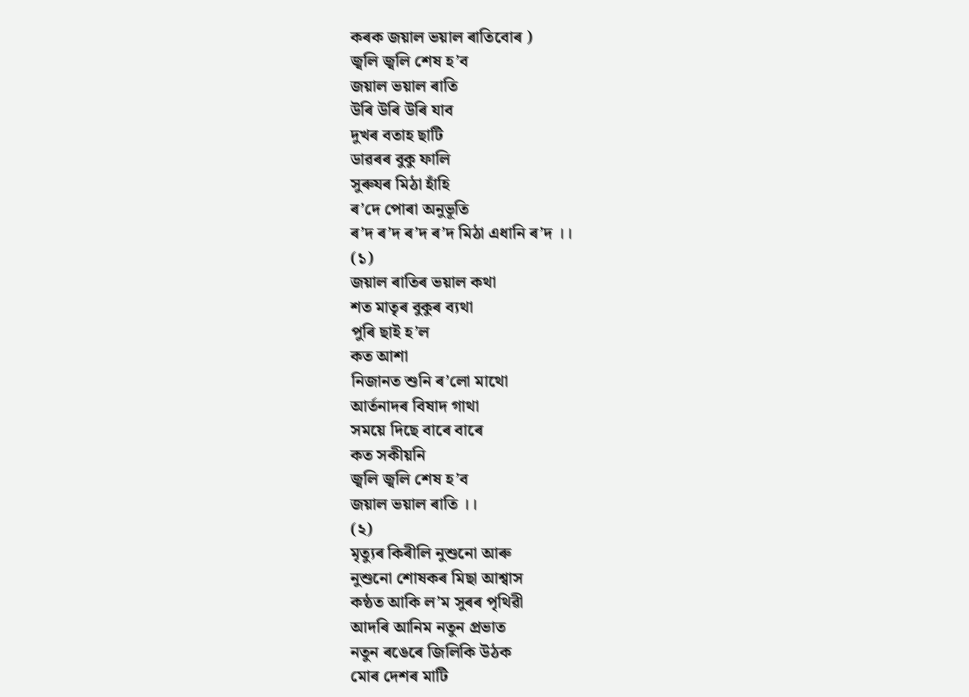কৰক জয়াল ভয়াল ৰাতিবোৰ )
জ্বলি জ্বলি শেষ হ’ব
জয়াল ভয়াল ৰাতি
উৰি উৰি উৰি যাব
দুখৰ বতাহ ছাটি
ডাৱৰৰ বুকু ফালি
সুৰুযৰ মিঠা হাঁহি
ৰ’দে পোৰা অনুভূতি
ৰ’দ ৰ’দ ৰ’দ ৰ’দ মিঠা এধানি ৰ’দ ।।
(১)
জয়াল ৰাতিৰ ভয়াল কথা
শত মাতৃৰ বুকুৰ ব্যথা
পুৰি ছাই হ’ল
কত আশা
নিজানত শুনি ৰ’লো মাথো
আর্তনাদৰ বিষাদ গাথা
সময়ে দিছে বাৰে বাৰে
কত সকীয়নি
জ্বলি জ্বলি শেষ হ’ব
জয়াল ভয়াল ৰাতি ।।
(২)
মৃত্যুৰ কিৰীলি নুশুনো আৰু
নুশুনো শোষকৰ মিছা আশ্বাস
কন্ঠত আকি ল’ম সুৰৰ পৃথিৱী
আদৰি আনিম নতুন প্রভাত
নতুন ৰঙেৰে জিলিকি উঠক
মোৰ দেশৰ মাটি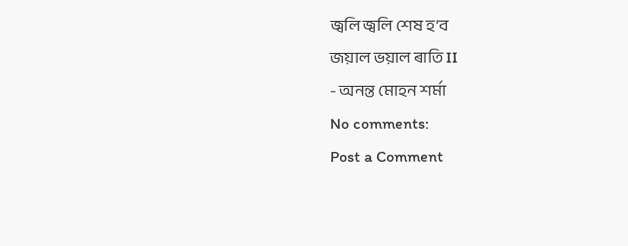জ্বলি জ্বলি শেষ হ’ব
জয়াল ভয়াল ৰাতি II
- অনন্ত মোহন শর্মা
No comments:
Post a Comment